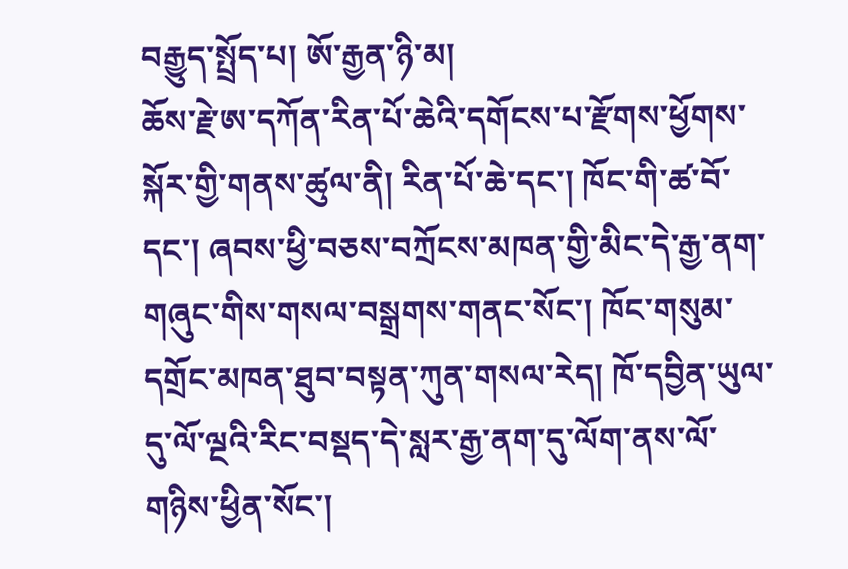བརྒྱུད་སྤྲོད་པ། ཨོ་རྒྱན་ཉི་མ།
ཆོས་རྗེ་ཨ་དཀོན་རིན་པོ་ཆེའི་དགོངས་པ་རྫོགས་ཕྱོགས་སྐོར་གྱི་གནས་ཚུལ་ནི། རིན་པོ་ཆེ་དང་། ཁོང་གི་ཚ་བོ་དང་། ཞབས་ཕྱི་བཅས་བཀྲོངས་མཁན་གྱི་མིང་དེ་རྒྱ་ནག་གཞུང་གིས་གསལ་བསྒྲགས་གནང་སོང་། ཁོང་གསུམ་དགྲོང་མཁན་ཐུབ་བསྟན་ཀུན་གསལ་རེད། ཁོ་དབྱིན་ཡུལ་དུ་ལོ་ལྔའི་རིང་བསྡད་དེ་སླར་རྒྱ་ནག་དུ་ལོག་ནས་ལོ་གཉིས་ཕྱིན་སོང་།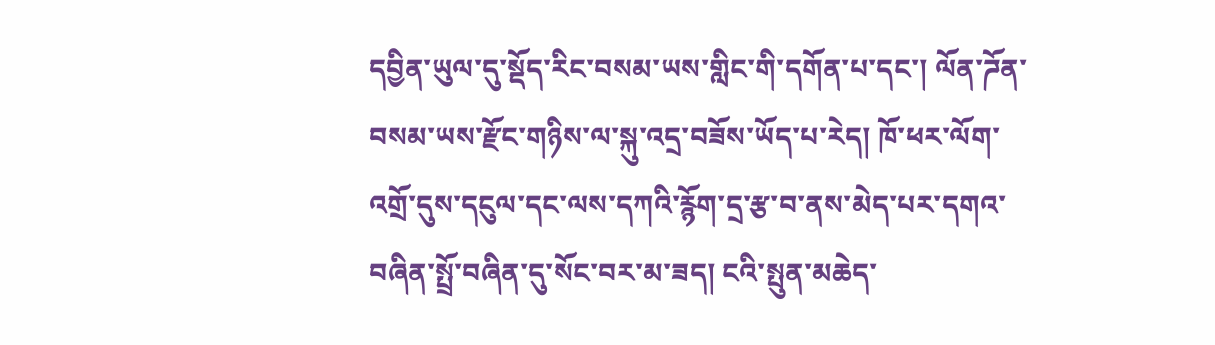དབྱིན་ཡུལ་དུ་སྡོད་རིང་བསམ་ཡས་གླིང་གི་དགོན་པ་དང་། ལོན་ཌོན་བསམ་ཡས་རྫོང་གཉིས་ལ་སྐུ་འདྲ་བཟོས་ཡོད་པ་རེད། ཁོ་ཕར་ལོག་འགྲོ་དུས་དངུལ་དང་ལས་དཀའི་རྙོག་དྲ་རྩ་བ་ནས་མེད་པར་དགའ་བཞིན་སྤྲོ་བཞིན་དུ་སོང་བར་མ་ཟད། ངའི་སྤུན་མཆེད་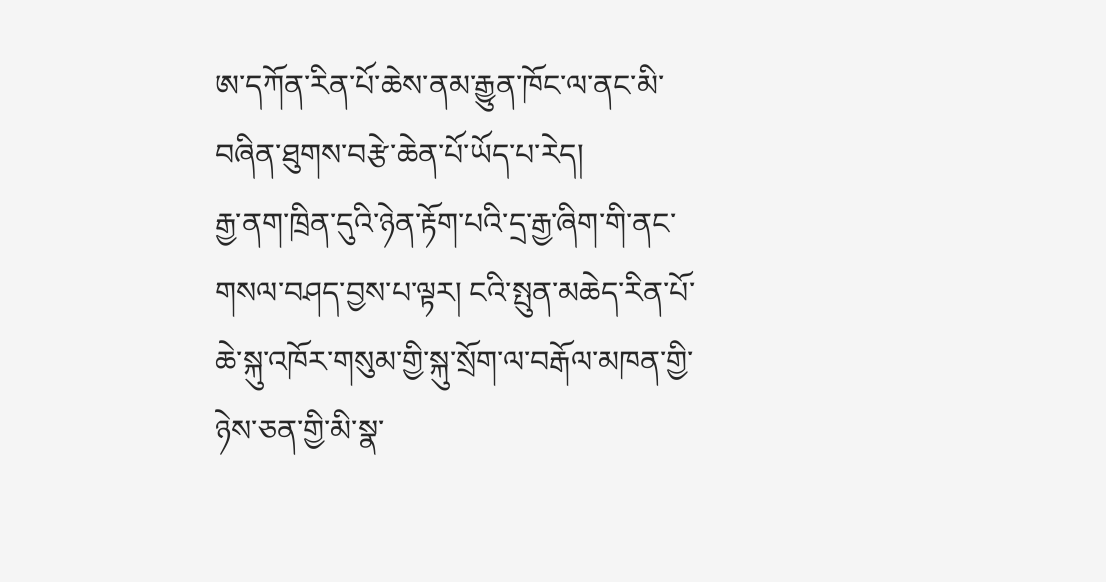ཨ་དཀོན་རིན་པོ་ཆེས་ནམ་རྒྱུན་ཁོང་ལ་ནང་མི་བཞིན་ཐུགས་བརྩེ་ཆེན་པོ་ཡོད་པ་རེད།
རྒྱ་ནག་ཁྲིན་དུའི་ཉེན་རྟོག་པའི་དྲ་རྒྱ་ཞིག་གི་ནང་གསལ་བཤད་བྱས་པ་ལྟར། ངའི་སྤུན་མཆེད་རིན་པོ་ཆེ་སྐུ་འཁོར་གསུམ་གྱི་སྐུ་སྲོག་ལ་བརྒོལ་མཁན་གྱི་ཉེས་ཅན་གྱི་མི་སྣ་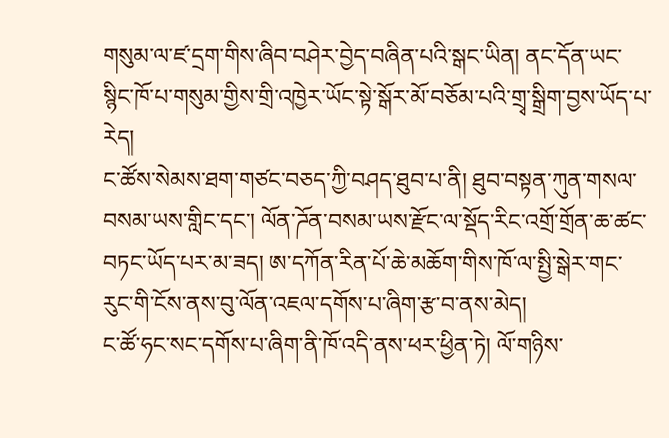གསུམ་ལ་ཛ་དྲག་གིས་ཞིབ་བཤེར་བྱེད་བཞིན་པའི་སྒང་ཡིན། ནང་དོན་ཡང་སྙིང་ཁོ་པ་གསུམ་གྱིས་གྲི་འཁྱེར་ཡོང་སྟེ་སྒོར་མོ་བཅོམ་པའི་གྲྭ་སྒྲིག་བྱས་ཡོད་པ་རེད།
ང་ཚོས་སེམས་ཐག་གཙང་བཅད་ཀྱི་བཤད་ཐུབ་པ་ནི། ཐུབ་བསྟན་ཀུན་གསལ་བསམ་ཡས་གླིང་དང་། ལོན་ཌོན་བསམ་ཡས་རྫོང་ལ་སྡོད་རིང་འགྲོ་གྲོན་ཆ་ཚང་བཏང་ཡོད་པར་མ་ཟད། ཨ་དཀོན་རིན་པོ་ཆེ་མཆོག་གིས་ཁོ་ལ་སྤྱི་སྒེར་གང་རུང་གི་ངོས་ནས་བུ་ལོན་འཇལ་དགོས་པ་ཞིག་རྩ་བ་ནས་མེད།
ང་ཚོ་ཧང་སང་དགོས་པ་ཞིག་ནི་ཁོ་འདི་ནས་ཕར་ཕྱིན་ཏེ། ལོ་གཉིས་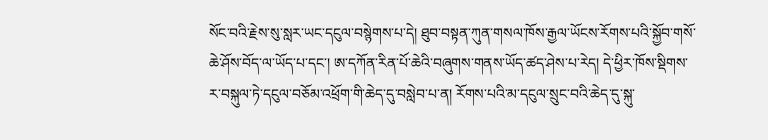སོང་བའི་རྗེས་སུ་སླར་ཡང་དངུལ་བསྙེགས་པ་དེ། ཐུབ་བསྟན་ཀུན་གསལ་ཁོས་རྒྱལ་ཡོངས་རོགས་པའི་སྐྱོབ་གསོ་ཆེ་ཤོས་བོད་ལ་ཡོད་པ་དང་། ཨ་དཀོན་རིན་པོ་ཆེའི་བཞུགས་གནས་ཡོད་ཚད་ཤེས་པ་རེད། དེ་ཕྱིར་ཁོས་སྡིགས་ར་བསྐུལ་ཏེ་དངུལ་བཅོམ་འཕྲོག་གི་ཆེད་དུ་བསླེབ་པ་ན། རོགས་པའི་མ་དངུལ་སྲུང་བའི་ཆེད་དུ་སྐུ་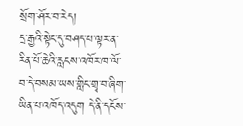སྲོག་ཤོར་བ་རེད།
དྲ་རྒྱའི་སྟེང་དུ་བཤད་པ་ལྟར་ན་རིན་པོ་ཆེའི་རླངས་འཁོར་ཁ་ལོ་བ་དེ་བསམ་ཡས་གླིང་གྲྭ་བ་ཞིག་ཡིན་པ་འཁོད་འདུག དེ་ནི་དངོས་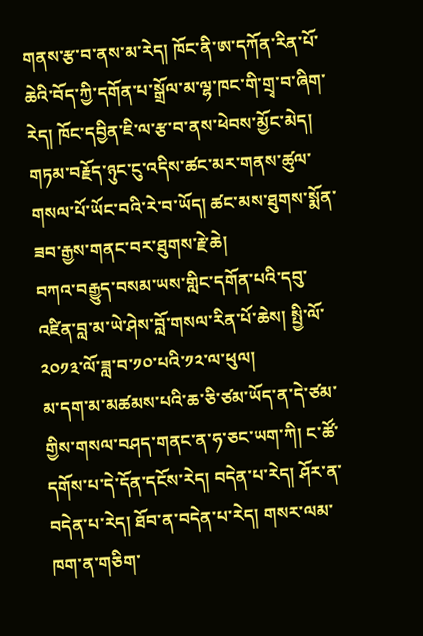གནས་རྩ་བ་ནས་མ་རེད། ཁོང་ནི་ཨ་དཀོན་རིན་པོ་ཆེའི་བོད་ཀྱི་དགོན་པ་སྒྲོལ་མ་ལྷ་ཁང་གི་གྲྭ་བ་ཞིག་རེད། ཁོང་དབྱིན་ཇི་ལ་རྩ་བ་ནས་ཕེབས་མྱོང་མེད། གཏམ་བརྗོད་ཉུང་ངུ་འདིས་ཚང་མར་གནས་ཚུལ་གསལ་པོ་ཡོང་བའི་རེ་བ་ཡོད། ཚང་མས་ཐུགས་སྨོན་ཟབ་རྒྱས་གནང་བར་ཐུགས་རྗེ་ཆེ།
བཀའ་བརྒྱུད་བསམ་ཡས་གླིང་དགོན་པའི་དབུ་འཛིན་བླ་མ་ཡེ་ཤེས་བློ་གསལ་རིན་པོ་ཆེས། སྤྱི་ལོ་༢༠༡༣་ལོ་ཟླ་བ་༡༠་པའི་༡༢་ལ་ཕུལ།
མ་དག་མ་མཚམས་པའི་ཆ་ཅི་ཙམ་ཡོད་ན་དེ་ཙམ་གྱིས་གསལ་བཤད་གནང་ན་ཧ་ཅང་ཡག་ཀི། ང་ཚོ་དགོས་པ་དེ་དོན་དངོས་རེད། བདེན་པ་རེད། ཤོར་ན་བདེན་པ་རེད། ཐོབ་ན་བདེན་པ་རེད། གསར་ལམ་ཁག་ན་གཅིག་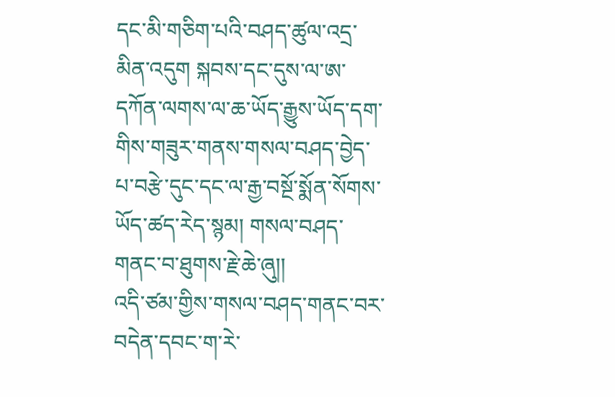དང་མི་གཅིག་པའི་བཤད་ཚུལ་འདྲ་མིན་འདུག སྐབས་དང་དུས་ལ་ཨ་དཀོན་ལགས་ལ་ཆ་ཡོད་རྒྱུས་ཡོད་དག་གིས་གཟུར་གནས་གསལ་བཤད་བྱེད་པ་བརྩེ་དུང་དང་ལ་རྒྱ་བསྔོ་སྨོན་སོགས་ཡོད་ཚད་རེད་སྙམ། གསལ་བཤད་གནང་བ་ཐུགས་རྗེ་ཆེ་ཞུ།།
འདི་ཙམ་གྱིས་གསལ་བཤད་གནང་བར་བདེན་དབང་ག་རེ་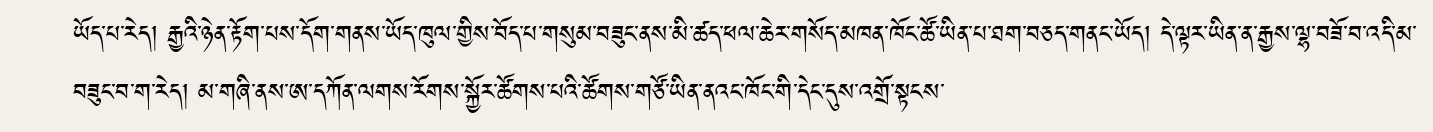ཡོད་པ་རེད། རྒྱའི་ཉེན་རྟོག་པས་དོག་གནས་ཡོད་ཁུལ་གྱིས་བོད་པ་གསུམ་བཟུང་ནས་མི་ཚད་ཕལ་ཆེར་གསོད་མཁན་ཁོང་ཚོ་ཡིན་པ་ཐག་བཅད་གནང་ཡོད། དེ་ལྟར་ཡིན་ན་རྒྱས་ལྷ་བཟོ་བ་འདི་མ་བཟུང་བ་ག་རེད། མ་གཞི་ནས་ཨ་དཀོན་ལགས་རོགས་སྐྱོར་ཚོགས་པའི་ཚོགས་གཙོ་ཡིན་ནའང་ཁོང་གི་དེང་དུས་འགྲོ་སྟངས་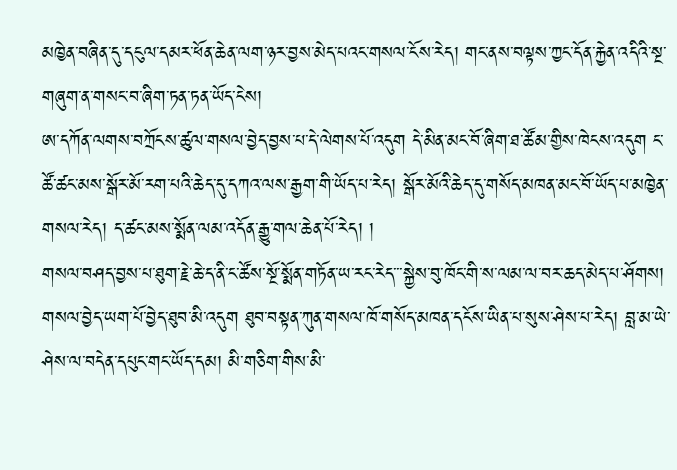མཁྱེན་བཞིན་དུ་དངུལ་དམར་ཕོན་ཆེན་ལག་ཉར་བྱས་མེད་པའང་གསལ་ངོས་རེད། གང་ནས་བལྟས་ཀྱང་དོན་རྐྱེན་འདིའི་སྔ་གཞུག་ན་གསང་བ་ཞིག་ཏན་ཏན་ཡོད་ངེས།
ཨ་དཀོན་ལགས་བཀྲོངས་ཚུལ་གསལ་བྱེད་བྱས་པ་དེ་ལེགས་པོ་འདུག དེ་མིན་མང་བོ་ཞིག་ཐ་ཚོམ་གྱིས་ཁེངས་འདུག ང་ཚོ་ཚང་མས་སྒོར་མོ་རག་པའི་ཆེད་དུ་དཀའ་ལས་རྒྱག་གི་ཡོད་པ་རེད། སྒོར་མོའི་ཆེད་དུ་གསོད་མཁན་མང་བོ་ཡོད་པ་མཁྱེན་གསལ་རེད། ད་ཚང་མས་སྨོན་ལམ་འདོན་རྒྱུ་གལ་ཆེན་པོ་རེད། །
གསལ་བཤད་བྱས་པ་ཐུག་རྗེ་ཆེ་ད་ནི་ང་ཚོས་སྔོ་སྨོན་གཏོན་ཡ་རང་རེད་་་སྐྱེས་བུ་ཁོང་གི་ས་ལམ་ལ་བར་ཆད་མེད་པ་ཤོགས།
གསལ་བྱེད་ཡག་པོ་བྱེད་ཐུབ་མི་འདུག ཐུབ་བསྟན་ཀུན་གསལ་ཁོ་གསོད་མཁན་དངོས་ཡིན་པ་སུས་ཤེས་པ་རེད། བླ་མ་ཡེ་ཤེས་ལ་བདེན་དཔུང་གང་ཡོད་དམ། མི་གཅིག་གིས་མི་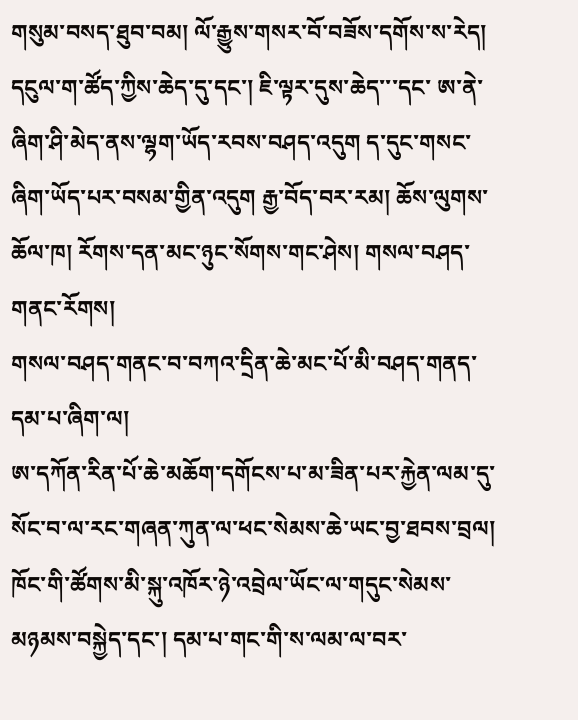གསུམ་བསད་ཐུབ་བམ། ལོ་རྒྱུས་གསར་བོ་བཟོས་དགོས་ས་རེད། དངུལ་ག་ཚོད་ཀྱིས་ཆེད་དུ་དང་། ཇི་ལྟར་དུས་ཆེད་་་དང་ ཨ་ནེ་ཞིག་ཤི་མེད་ནས་ལྷག་ཡོད་རབས་བཤད་འདུག ད་དུང་གསང་ཞིག་ཡོད་པར་བསམ་གྱིན་འདུག རྒྱ་བོད་བར་རམ། ཆོས་ལུགས་ཆོལ་ཁ། རོགས་དན་མང་ཉུང་སོགས་གང་ཤེས། གསལ་བཤད་གནང་རོགས།
གསལ་བཤད་གནང་བ་བཀའ་དྲིན་ཆེ་མང་པོ་མི་བཤད་གནད་དམ་པ་ཞིག་ལ།
ཨ་དཀོན་རིན་པོ་ཆེ་མཆོག་དགོངས་པ་མ་ཟིན་པར་རྐྱེན་ལམ་དུ་སོང་བ་ལ་རང་གཞན་ཀུན་ལ་ཕང་སེམས་ཆེ་ཡང་བྱ་ཐབས་བྲལ།
ཁོང་གི་ཚོགས་མི་སྐུ་འཁོར་ཉེ་འབྲེལ་ཡོང་ལ་གདུང་སེམས་མཉམས་བསྐྱེད་དང་། དམ་པ་གང་གི་ས་ལམ་ལ་བར་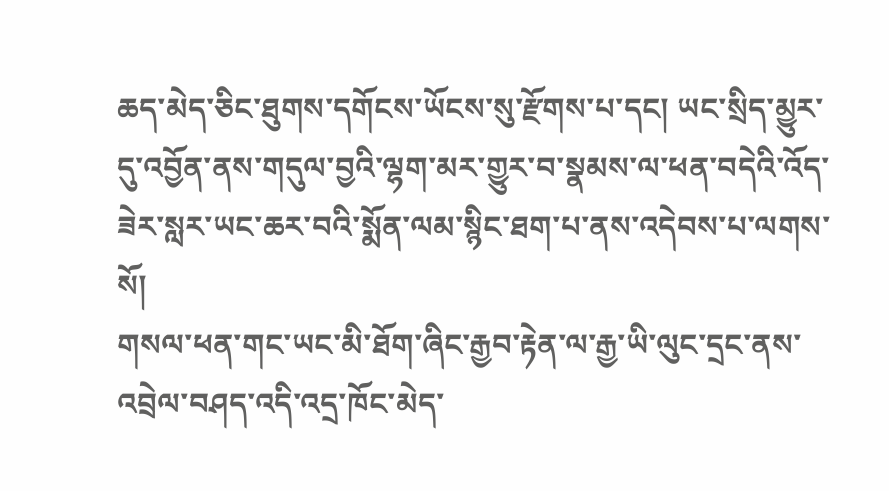ཆད་མེད་ཅིང་ཐུགས་དགོངས་ཡོངས་སུ་རྫོགས་པ་དང། ཡང་སྲིད་མྱུར་དུ་འབྱོན་ནས་གདུལ་བྱའི་ལྷག་མར་གྱུར་བ་སྣམས་ལ་ཕན་བདེའི་འོད་ཟེར་སླར་ཡང་ཆར་བའི་སྨོན་ལམ་སྙིང་ཐག་པ་ནས་འདེབས་པ་ལགས་སོ།
གསལ་ཕན་གང་ཡང་མི་ཐོག་ཞིང་རྒྱབ་རྟེན་ལ་རྒྱ་ཡི་ལུང་དྲང་ནས་འབྲེལ་བཤད་འདི་འདྲ་ཁོང་མེད་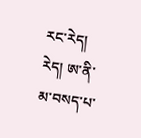རང་རེད།
རེད། ཨ་ནི་མ་བསད་པ་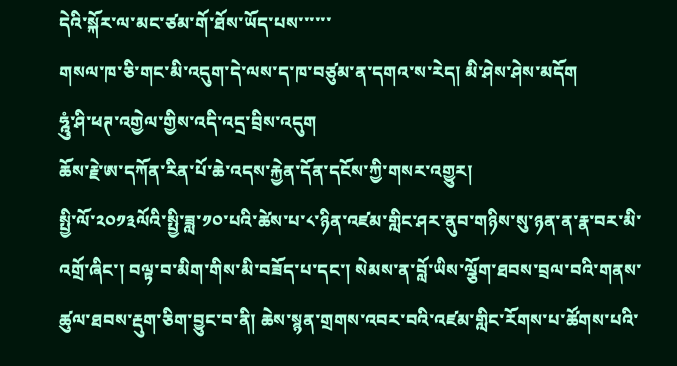དེའི་སྐོར་ལ་མང་ཙམ་གོ་ཐོས་ཡོད་པས་་་་་་
གསལ་ཁ་ཅི་གང་མི་འདུག་དེ་ལས་ད་ཁ་བཙུམ་ན་དགའ་ས་རེད། མི་ཤེས་ཤེས་མདོག
ཧྰུཾ་ཤི་ཕཊ་འགྱེལ་གྱིས་འདི་འདྲ་བྲིས་འདུག
ཆོས་རྗེ་ཨ་དཀོན་རིན་པོ་ཆེ་འདས་རྐྱེན་དོན་དངོས་ཀྱི་གསར་འགྱུར།
སྤྱི་ལོ་༢༠༡༣ལོའི་སྤྱི་ཟླ་༡༠་པའི་ཚེས་པ་༨་ཉིན་འཛམ་གླིང་ཤར་ནུབ་གཉིས་སུ་ཉན་ན་རྣ་བར་མི་འགྲོ་ཞིང་། བལྟ་བ་མིག་གིས་མི་བཟོད་པ་དང་། སེམས་ན་བློ་ཡིས་ལྕོག་ཐབས་བྲལ་བའི་གནས་ཚུལ་ཐབས་རྡུག་ཅིག་བྱུང་བ་ནི། ཆེས་སྙན་གྲགས་འབར་བའི་འཛམ་གླིང་རོགས་པ་ཚོགས་པའི་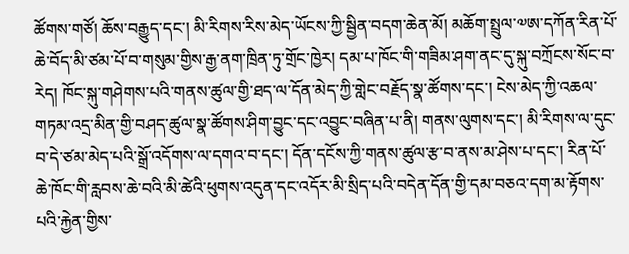ཚོགས་གཙོ། ཆོས་བརྒྱུད་དང་། མི་རིགས་རིས་མེད་ཡོངས་ཀྱི་སྦྱིན་བདག་ཆེན་མོ། མཆོག་སྤྲུལ་༧ཨ་དཀོན་རིན་པོ་ཆེ་བོད་མི་ཙམ་པོ་བ་གསུམ་གྱིས་རྒྱ་ནག་ཁྲིན་ཏུ་གྲོང་ཁྱེར། དམ་པ་ཁོང་གི་གཟིམ་ཤག་ནང་དུ་སྐུ་བཀྲོངས་སོང་བ་རེད། ཁོང་སྐུ་གཤེགས་པའི་གནས་ཚུལ་གྱི་ཐད་ལ་དོན་མེད་ཀྱི་གླེང་བརྗོད་སྣ་ཚོགས་དང་། ངེས་མེད་ཀྱི་འཆལ་གཏམ་འདྲ་མིན་གྱི་བཤད་ཚུལ་སྣ་ཚོགས་ཤིག་བྱུང་དང་འབྱུང་བཞིན་པ་ནི། གནས་ལུགས་དང་། མི་རིགས་ལ་དུང་བ་དེ་ཙམ་མེད་པའི་སྒྲོ་འདོགས་ལ་དགའ་བ་དང་། དོན་དངོས་ཀྱི་གནས་ཚུལ་རྩ་བ་ནས་མ་ཤེས་པ་དང་། རིན་པོ་ཆེ་ཁོང་གི་རླབས་ཆེ་བའི་མི་ཚེའི་ཕུགས་འདུན་དང་འདོར་མི་སྲིད་པའི་བདེན་དོན་གྱི་དམ་བཅའ་དག་མ་རྟོགས་པའི་རྐྱེན་གྱིས་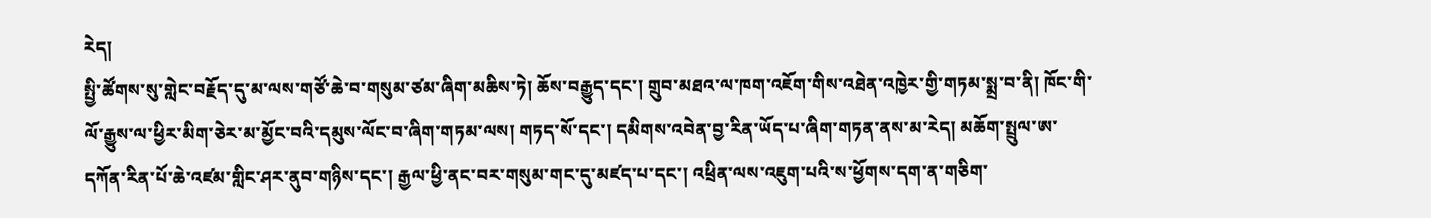རེད།
སྤྱི་ཚོགས་སུ་གླེང་བརྗོད་དུ་མ་ལས་གཙོ་ཆེ་བ་གསུམ་ཙམ་ཞིག་མཆིས་ཏེ། ཆོས་བརྒྱུད་དང་། གྲུབ་མཐའ་ལ་ཁག་འཇོག་གིས་འཐེན་འཁྱེར་གྱི་གཏམ་སྨྲ་བ་ནི། ཁོང་གི་ལོ་རྒྱུས་ལ་ཕྱིར་མིག་ཅེར་མ་མྱོང་བའི་དམུས་ལོང་བ་ཞིག་གཏམ་ལས། གཏད་སོ་དང་། དམིགས་འབེན་བྱ་རིན་ཡོད་པ་ཞིག་གཏན་ནས་མ་རེད། མཆོག་སྤྲུལ་ཨ་དཀོན་རིན་པོ་ཆེ་འཛམ་གླིང་ཤར་ནུབ་གཉིས་དང་། རྒྱལ་ཕྱི་ནང་བར་གསུམ་གང་དུ་མཛད་པ་དང་། འཕྲིན་ལས་འཇུག་པའི་ས་ཕྱོགས་དག་ན་གཅིག་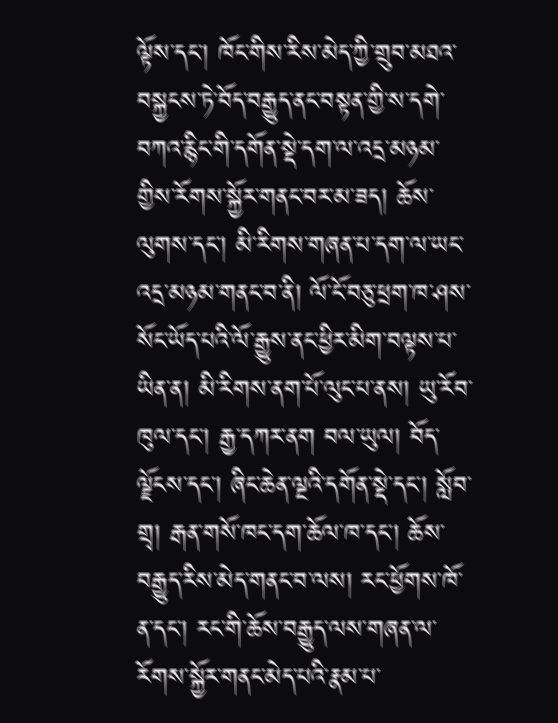ལྟོས་དང་། ཁོང་གིས་རིས་མེད་ཀྱི་གྲུབ་མཐའ་བསྐྱངས་ཏེ་བོད་བརྒྱུད་ནང་བསྟན་གྱི་ས་དགེ་བཀའ་རྙིང་གི་དགོན་སྡེ་དག་ལ་འདྲ་མཉམ་གྱིས་རོགས་སྐྱོར་གནང་བར་མ་ཟད། ཆོས་ལུགས་དང་། མི་རིགས་གཞན་པ་དག་ལ་ཡང་འདྲ་མཉམ་གནང་བ་ནི། ལོ་ངོ་བཅུ་ཕྲག་ཁ་ཤས་སོང་ཡོད་པའི་ལོ་རྒྱུས་ནང་ཕྱིར་མིག་བལྟས་པ་ཡིན་ན། མི་རིགས་ནག་པོ་ལུང་པ་ནས། ཡུ་རོབ་ཁུལ་དང་། རྒྱ་དཀར་ནག བལ་ཡུལ། བོད་ལྗོངས་དང་། ཞིང་ཆེན་ལྔའི་དགོན་སྡེ་དང་། སློབ་གྲྭ། རྒན་གསོ་ཁང་དག་ཆོལ་ཁ་དང་། ཆོས་བརྒྱུད་རིས་མེད་གནང་བ་ལས། རང་ཕྱོགས་ཁོ་ན་དང་། རང་གི་ཆོས་བརྒྱུད་ལས་གཞན་ལ་རོགས་སྐྱོར་གནང་མེད་པའི་རྣམ་པ་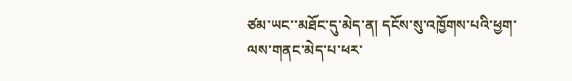ཙམ་ཡང་་མཐོང་དུ་མེད་ན། དངོས་སུ་འཁྱོགས་པའི་ཕྱག་ལས་གནང་མེད་པ་ཕར་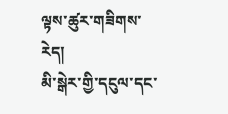ལྟས་ཚུར་གཟིགས་རེད།
མི་སྒེར་གྱི་དངུལ་དང་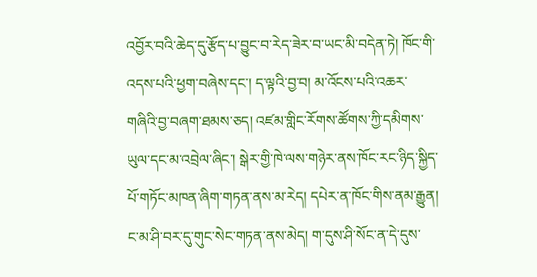འབྱོར་བའི་ཆེད་དུ་རྩོད་པ་བྱུང་བ་རེད་ཟེར་བ་ཡང་མི་བདེན་ཏེ། ཁོང་གི་འདས་པའི་ཕྱག་བཞེས་དང་། ད་ལྟའི་བྱ་བ། མ་འོངས་པའི་འཆར་གཞིའི་བྱ་བཞག་ཐམས་ཅད། འཛམ་གླིང་རོགས་ཚོགས་ཀྱི་དམིགས་ཡུལ་དང་མ་འབྲེལ་ཞིང་། སྒེར་གྱི་ཁེ་ལས་གཉེར་ནས་ཁོང་རང་ཉིད་སྐྱིད་པོ་གཏོང་མཁན་ཞིག་གཏན་ནས་མ་རེད། དཔེར་ན་ཁོང་གིས་ནམ་རྒྱུན། ང་མ་ཤི་བར་དུ་གུང་སེང་གཏན་ནས་མེད། ག་དུས་ཤི་སོང་ན་དེ་དུས་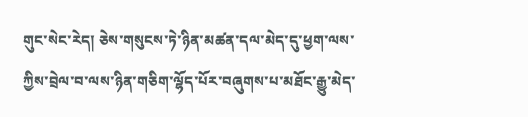གུང་སེང་རེད། ཅེས་གསུངས་ཏེ་ཉིན་མཚན་དལ་མེད་དུ་ཕྱག་ལས་ཀྱིས་བྲེལ་བ་ལས་ཉིན་གཅིག་ལྷོད་པོར་བཞུགས་པ་མཐོང་རྒྱུ་མེད་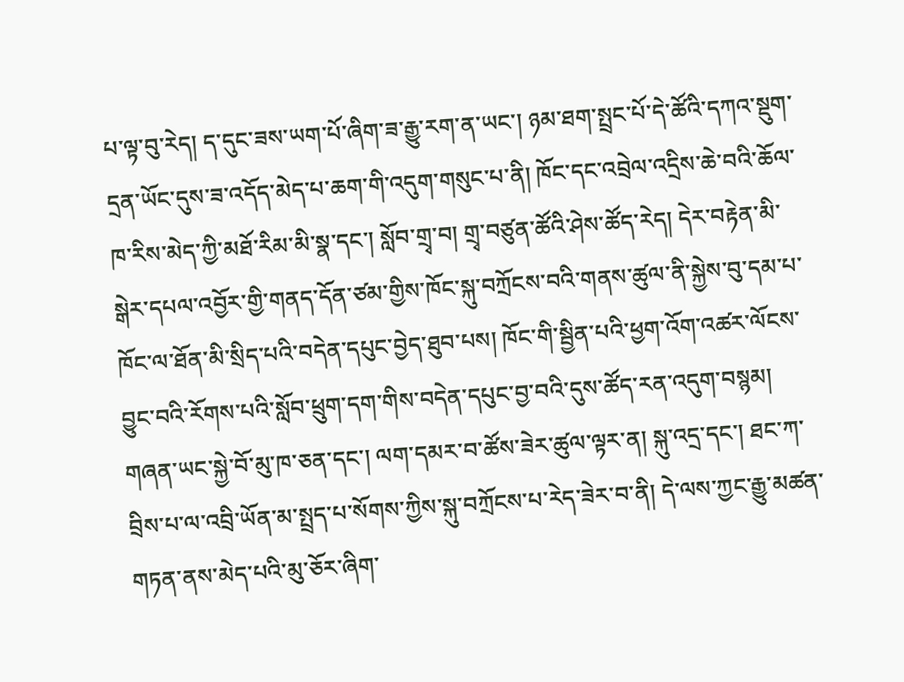པ་ལྟ་བུ་རེད། ད་དུང་ཟས་ཡག་པོ་ཞིག་ཟ་རྒྱུ་རག་ན་ཡང་། ཉམ་ཐག་སྤྲང་པོ་དེ་ཚོའི་དཀའ་སྡུག་དྲན་ཡོང་དུས་ཟ་འདོད་མེད་པ་ཆག་གི་འདུག་གསུང་པ་ནི། ཁོང་དང་འབྲེལ་འདྲིས་ཆེ་བའི་ཆོལ་ཁ་རིས་མེད་ཀྱི་མཐོ་རིམ་མི་སྣ་དང་། སློབ་གྲྭ་བ། གྲྭ་བཙུན་ཚོའི་ཤེས་ཚོད་རེད། དེར་བརྟེན་མི་སྒེར་དཔལ་འབྱོར་གྱི་གནད་དོན་ཙམ་གྱིས་ཁོང་སྐུ་བཀྲོངས་བའི་གནས་ཚུལ་ནི་སྐྱེས་བུ་དམ་པ་ཁོང་ལ་ཐོན་མི་སྲིད་པའི་བདེན་དཔུང་བྱེད་ཐུབ་པས། ཁོང་གི་སྦྱིན་པའི་ཕྱག་འོག་འཚར་ལོངས་བྱུང་བའི་རོགས་པའི་སློབ་ཕྲུག་དག་གིས་བདེན་དཔུང་བྱ་བའི་དུས་ཚོད་རན་འདུག་བསྙམ།
གཞན་ཡང་སྐྱེ་བོ་མུ་ཁ་ཅན་དང་། ལག་དམར་བ་ཚོས་ཟེར་ཚུལ་ལྟར་ན། སྐུ་འདྲ་དང་། ཐང་ཀ་བྲིས་པ་ལ་འབྲི་ཡོན་མ་སྤྲད་པ་སོགས་ཀྱིས་སྐུ་བཀྲོངས་པ་རེད་ཟེར་བ་ནི། དེ་ལས་ཀྱང་རྒྱུ་མཚན་གཏན་ནས་མེད་པའི་མུ་ཅོར་ཞིག་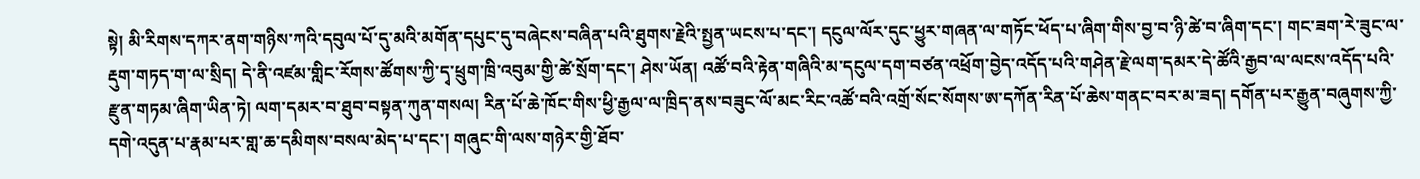སྟེ། མི་རིགས་དཀར་ནག་གཉིས་ཀའི་དབུལ་པོ་དུ་མའི་མགོན་དཔུང་དུ་བཞེངས་བཞིན་པའི་ཐུགས་རྗེའི་སྤྱན་ཡངས་པ་དང་། དངུལ་ལོར་དུང་ཕྱུར་གཞན་ལ་གཏོང་ཕོད་པ་ཞིག་གིས་བྱ་བ་ཉི་ཚེ་བ་ཞིག་དང་། གང་ཟག་རེ་ཟུང་ལ་རྡུག་གཏད་ག་ལ་སྲིད། དེ་ནི་འཛམ་གླིང་རོགས་ཚོགས་ཀྱི་དྭ་ཕྲུག་ཁྲི་འབུམ་གྱི་ཚེ་སྲོག་དང་། ཤེས་ཡོན། འཚོ་བའི་རྟེན་གཞིའི་མ་དངུལ་དག་བཙན་འཕྲོག་བྱེད་འདོད་པའི་གཤེན་རྗེ་ལག་དམར་དེ་ཚོའི་རྒྱབ་ལ་ལངས་འདོད་པའི་རྫུན་གཏམ་ཞིག་ཡིན་ཏེ། ལག་དམར་བ་ཐུབ་བསྟན་ཀུན་གསལ། རིན་པོ་ཆེ་ཁོང་གིས་ཕྱི་རྒྱལ་ལ་ཁྲིད་ནས་བཟུང་ལོ་མང་རིང་འཚོ་བའི་འགྲོ་སོང་སོགས་ཨ་དཀོན་རིན་པོ་ཆེས་གནང་བར་མ་ཟད། དགོན་པར་རྒྱུན་བཞུགས་ཀྱི་དགེ་འདུན་པ་རྣམ་པར་གླ་ཆ་དམིགས་བསལ་མེད་པ་དང་། གཞུང་གི་ལས་གཉེར་གྱི་ཐོབ་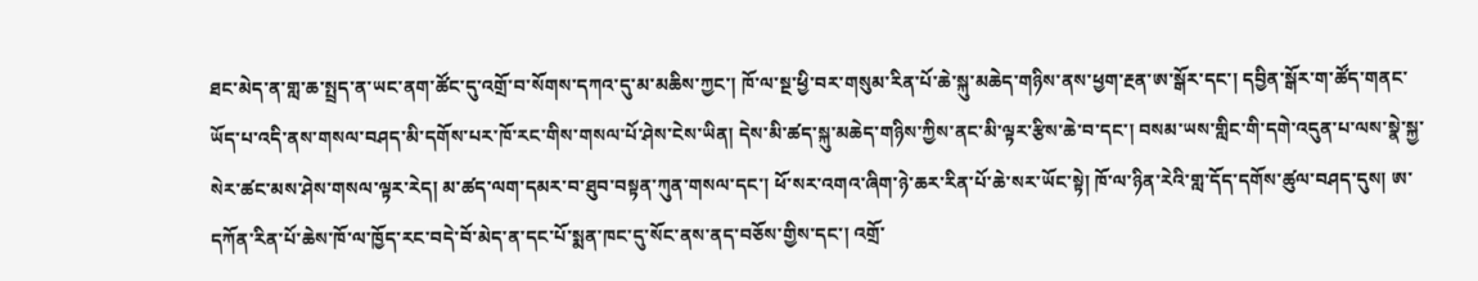ཐང་མེད་ན་གླ་ཆ་སྤྲད་ན་ཡང་ནག་ཚོང་དུ་འགྲོ་བ་སོགས་དཀའ་དུ་མ་མཆིས་ཀྱང་། ཁོ་ལ་སྔ་ཕྱི་བར་གསུམ་རིན་པོ་ཆེ་སྐུ་མཆེད་གཉིས་ནས་ཕྱག་རྔན་ཨ་སྒོར་དང་། དབྱིན་སྒོར་ག་ཚོད་གནང་ཡོད་པ་འདི་ནས་གསལ་བཤད་མི་དགོས་པར་ཁོ་རང་གིས་གསལ་པོ་ཤེས་ངེས་ཡིན། དེས་མི་ཚད་སྐུ་མཆེད་གཉིས་ཀྱིས་ནང་མི་ལྟར་རྩིས་ཆེ་བ་དང་། བསམ་ཡས་གླིང་གི་དགེ་འདུན་པ་ལས་སྣེ་སྐྱ་སེར་ཚང་མས་ཤེས་གསལ་ལྟར་རེད། མ་ཚད་ལག་དམར་བ་ཐུབ་བསྟན་ཀུན་གསལ་དང་། ཕོ་སར་འགའ་ཞིག་ཉེ་ཆར་རིན་པོ་ཆེ་སར་ཡོང་སྟེ། ཁོ་ལ་ཉིན་རེའི་གླ་དོད་དགོས་ཚུལ་བཤད་དུས། ཨ་དཀོན་རིན་པོ་ཆེས་ཁོ་ལ་ཁྱོད་རང་བདེ་བོ་མེད་ན་དང་པོ་སྨན་ཁང་དུ་སོང་ནས་ནད་བཅོས་གྱིས་དང་། འགྲོ་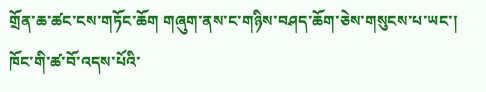གྲོན་ཆ་ཚང་ངས་གཏོང་ཆོག གཞུག་ནས་ང་གཉིས་བཤད་ཆོག་ཅེས་གསུངས་པ་ཡང་། ཁོང་གི་ཚ་བོ་འདས་པོའི་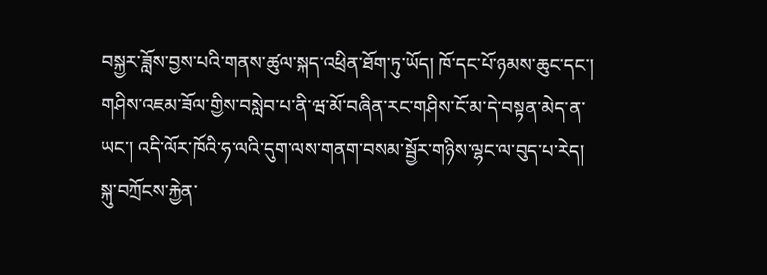བསྐྱར་ཟློས་བྱས་པའི་གནས་ཚུལ་སྐད་འཕྲིན་ཐོག་ཏུ་ཡོད། ཁོ་དང་པོ་ཉམས་ཆུང་དང་། གཤིས་འཇམ་ཟོལ་གྱིས་བསླེབ་པ་ནི་ཝ་མོ་བཞིན་རང་གཤིས་ངོ་མ་དེ་བསྟན་མེད་ན་ཡང་། འདི་ལོར་ཁོའི་ཧ་ལའི་དུག་ལས་གནག་བསམ་སྦྱོར་གཉིས་ལྷང་ལ་བུད་པ་རེད།
སྐུ་བཀྲོངས་རྐྱེན་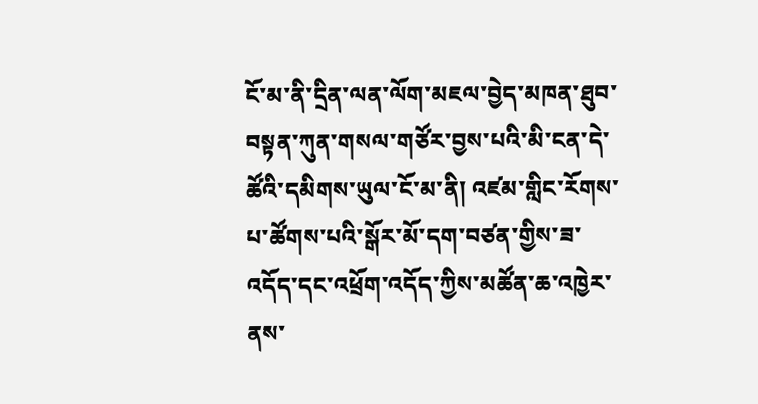ངོ་མ་ནི་དྲིན་ལན་ལོག་མཇལ་བྱེད་མཁན་ཐུབ་བསྟན་ཀུན་གསལ་གཙོར་བྱས་པའི་མི་ངན་དེ་ཚོའི་དམིགས་ཡུལ་ངོ་མ་ནི། འཛམ་གླིང་རོགས་པ་ཚོགས་པའི་སྒོར་མོ་དག་བཙན་གྱིས་ཟ་འདོད་དང་འཕྲོག་འདོད་ཀྱིས་མཚོན་ཆ་འཁྱེར་ནས་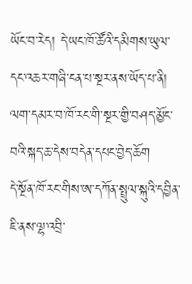ཡོང་བ་རེད། དེ་ཡང་ཁོ་ཚོའི་དམིགས་ཡུལ་དང་འཆར་གཞི་ངན་པ་སྔར་ནས་ཡོད་པ་ནི། ལག་དམར་བ་ཁོ་རང་གི་སྔར་གྱི་བཤད་མྱོང་བའི་སྐད་ཆ་དེས་བདེན་དཔང་བྱེད་ཆོག
དེ་སྔོན་ཁོ་རང་གིས་ཨ་དཀོན་སྤྲུལ་སྐུའི་དབྱིན་ཇི་ནས་ལྷ་འབྲི་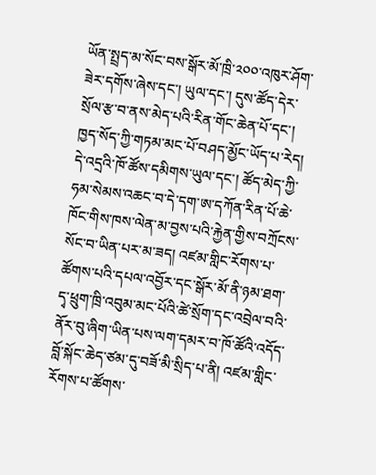ཡོན་སྤྲད་མ་སོང་བས་སྒོར་མོ་ཁྲི་༢༠༠་འཁུར་ཤོག་ཟེར་དགོས་ཞེས་དང་། ཡུལ་དང་། དུས་ཚོད་དེར་སྲོལ་རྩ་བ་ནས་མེད་པའི་རིན་གོང་ཆེན་པོ་དང་། ཁྱད་སོད་ཀྱི་གཏམ་མང་པོ་བཤད་མྱོང་ཡོད་པ་རེད། དེ་འདྲའི་ཁོ་ཚོས་དམིགས་ཡུལ་དང་། ཚོད་མེད་ཀྱི་ཧམ་སེམས་འཆང་བ་དེ་དག་ཨ་དཀོན་རིན་པོ་ཆེ་ཁོང་གིས་ཁས་ལེན་མ་བྱས་པའི་རྐྱེན་གྱིས་བཀྲོངས་སོང་བ་ཡིན་པར་མ་ཟད། འཛམ་གླིང་རོགས་པ་ཚོགས་པའི་དཔལ་འབྱོར་དང་སྒོར་མོ་ནི་ཉམ་ཐག་དྭ་ཕྲུག་ཁྲི་འབུམ་མང་པོའི་ཚེ་སྲོག་དང་འབྲེལ་བའི་ནོར་བུ་ཞིག་ཡིན་པས་ལག་དམར་བ་ཁོ་ཚོའི་འདོད་བློ་སྐོང་ཆེད་ཙམ་དུ་བཟོ་མི་སྲིད་པ་ནི། འཛམ་གླིང་རོགས་པ་ཚོགས་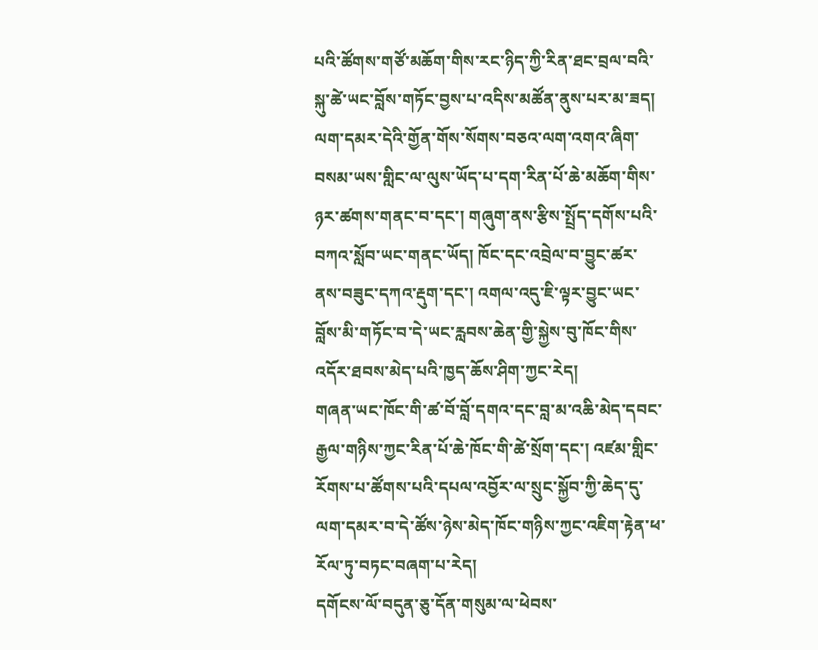པའི་ཚོགས་གཙོ་མཆོག་གིས་རང་ཉིད་ཀྱི་རིན་ཐང་བྲལ་བའི་སྐུ་ཚེ་ཡང་བློས་གཏོང་བྱས་པ་འདིས་མཚོན་ནུས་པར་མ་ཟད། ལག་དམར་དེའི་གྱོན་གོས་སོགས་བཅའ་ལག་འགའ་ཞིག་བསམ་ཡས་གླིང་ལ་ལུས་ཡོད་པ་དག་རིན་པོ་ཆེ་མཆོག་གིས་ཉར་ཚགས་གནང་བ་དང་། གཞུག་ནས་རྩིས་སྤྲོད་དགོས་པའི་བཀའ་སློབ་ཡང་གནང་ཡོད། ཁོང་དང་འབྲེལ་བ་བྱུང་ཚར་ནས་བཟུང་དཀའ་རྡུག་དང་། འགལ་འདུ་ཇི་ལྟར་བྱུང་ཡང་བློས་མི་གཏོང་བ་དེ་ཡང་རླབས་ཆེན་གྱི་སྐྱེས་བུ་ཁོང་གིས་འདོར་ཐབས་མེད་པའི་ཁྱད་ཆོས་ཤིག་ཀྱང་རེད།
གཞན་ཡང་ཁོང་གི་ཚ་བོ་བློ་དགའ་དང་བླ་མ་འཆི་མེད་དབང་རྒྱལ་གཉིས་ཀྱང་རིན་པོ་ཆེ་ཁོང་གི་ཚེ་སྲོག་དང་། འཛམ་གླིང་རོགས་པ་ཚོགས་པའི་དཔལ་འབྱོར་ལ་སྲུང་སྐྱོབ་ཀྱི་ཆེད་དུ་ལག་དམར་བ་དེ་ཚོས་ཉེས་མེད་ཁོང་གཉིས་ཀྱང་འཇིག་རྟེན་ཕ་རོལ་ཏུ་བཏང་བཞག་པ་རེད།
དགོངས་ལོ་བདུན་ཅུ་དོན་གསུམ་ལ་ཕེབས་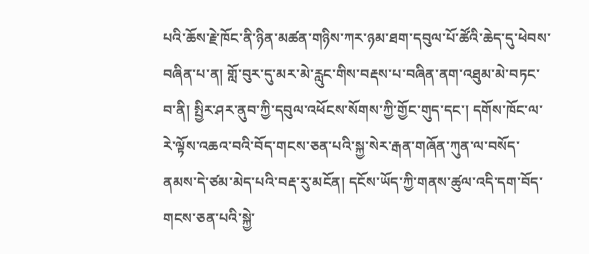པའི་ཆོས་རྗེ་ཁོང་ནི་ཉིན་མཚན་གཉིས་ཀར་ཉམ་ཐག་དབུལ་པོ་ཚོའི་ཆེད་དུ་ཕེབས་བཞིན་པ་ན། གློ་བུར་དུ་མར་མེ་རླུང་གིས་བརྡས་པ་བཞིན་ནག་འཐུམ་མེ་བཏང་བ་ནི། སྤྱིར་ཤར་ནུབ་ཀྱི་དབུལ་འཕོངས་སོགས་ཀྱི་གྱོང་གུད་དང་། དགོས་ཁོང་ལ་རེ་ལྟོས་འཆའ་བའི་བོད་གངས་ཅན་པའི་སྐྱ་སེར་རྒན་གཞོན་ཀུན་ལ་བསོད་ནམས་དེ་ཙམ་མེད་པའི་བརྡ་རུ་མངོན། དངོས་ཡོད་ཀྱི་གནས་ཚུལ་འདི་དག་བོད་གངས་ཅན་པའི་སྐྱེ་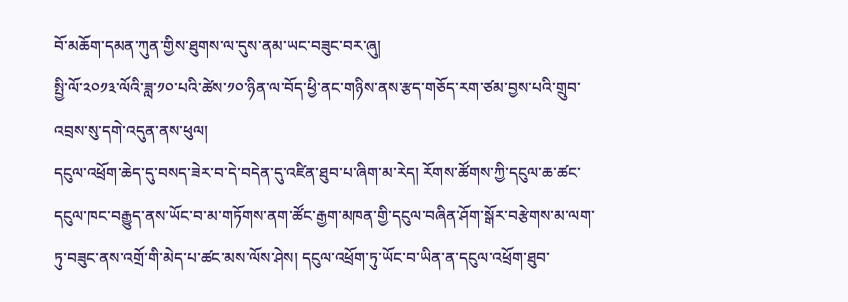བོ་མཆོག་དམན་ཀུན་གྱིས་ཐུགས་ལ་དུས་ནམ་ཡང་བཟུང་བར་ཞུ།
སྤྱི་ལོ་༢༠༡༣་ལོའི་ཟླ་༡༠་པའི་ཚེས་༡༠་ཉིན་ལ་བོད་ཕྱི་ནང་གཉིས་ནས་རྩད་གཅོད་རག་ཙམ་བྱས་པའི་གྲུབ་འབྲས་སུ་དགེ་འདུན་ནས་ཕུལ།
དངུལ་འཕྲོག་ཆེད་དུ་བསད་ཟེར་བ་དེ་བདེན་དུ་འཛིན་ཐུབ་པ་ཞིག་མ་རེད། རོགས་ཚོགས་ཀྱི་དངུལ་ཆ་ཚང་དངུལ་ཁང་བརྒྱུད་ནས་ཡོང་བ་མ་གཏོགས་ནག་ཚོང་རྒྱག་མཁན་གྱི་དངུལ་བཞིན་ཤོག་སྒོར་བརྩེགས་མ་ལག་ཏུ་བཟུང་ནས་འགྲོ་གི་མེད་པ་ཚང་མས་ལོས་ཤེས། དངུལ་འཕྲོག་ཏུ་ཡོང་བ་ཡིན་ན་དངུལ་འཕྲོག་ཐུབ་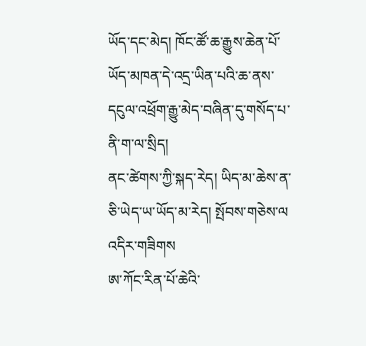ཡོད་དང་མེད། ཁོང་ཚོ་ཆ་རྒྱུས་ཆེན་པོ་ཡོད་མཁན་དེ་འདྲ་ཡིན་པའི་ཆ་ནས་དངུལ་འཕྲོག་རྒྱུ་མེད་བཞིན་དུ་གསོད་པ་ནི་ག་ལ་སྲིད།
ནང་ཚེགས་ཀྱི་སྐད་རེད། ཡིད་མ་ཆེས་ན་ཅི་ཡེད་ཡ་ཡོད་མ་རེད། སྤོབས་གཅེས་ལ
འདིར་གཟིགས
ཨ་ཀོང་རིན་པོ་ཆེའི་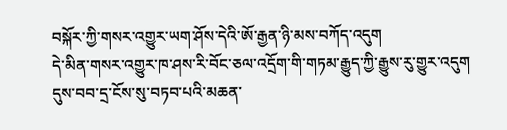བསྐོར་ཀྱི་གསར་འགྱུར་ཡག་ཤོས་དེའི་ཨོ་རྒྱན་ཉི་མས་བཀོད་འདུག
དེ་མིན་གསར་འགྱུར་ཁ་ཤས་རི་བོང་ཅལ་འདྲོག་གི་གཏམ་རྒྱུད་ཀྱི་རྒྱུས་རུ་གྱུར་འདུག
དུས་བབ་དྲ་ངོས་སུ་བཏབ་པའི་མཆན་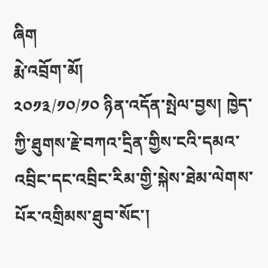ཞིག
རྨེ་འབྲོག་མོ།
༢༠༡༣/༡༠/༡༠ ཉིན་འདོན་སྤེལ་བྱས། ཁྱེད་ཀྱི་ཐུགས་རྗེ་བཀའ་དྲིན་གྱིས་ངའི་དམའ་འབྲིང་དང་འབྲིང་རིམ་གྱི་སྐེས་ཐེམ་ལེགས་པོར་འགྲིམས་ཐུབ་སོང་།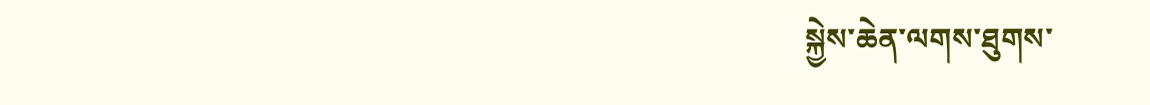སྐྱེས་ཆེན་ལགས་ཐུགས་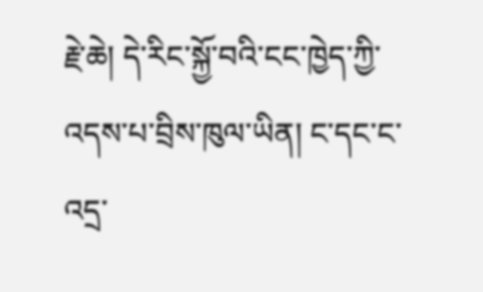རྗེ་ཆེ། དེ་རིང་སྐྱོ་བའི་ངང་ཁྱེད་ཀྱི་འདས་པ་བྲིས་ཁུལ་ཡིན། ང་དང་ང་འདྲ་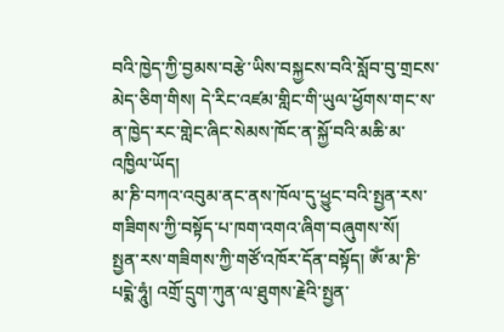བའི་ཁྱེད་ཀྱི་བྱམས་བརྩེ་ཡིས་བསྐྱངས་བའི་སློབ་བུ་གྲངས་མེད་ཅིག་གིས། དེ་རིང་འཛམ་གླིང་གི་ཡུལ་ཕྱོགས་གང་ས་ན་ཁྱེད་རང་གླེང་ཞིང་སེམས་ཁོང་ན་སྐྱོ་བའི་མཆི་མ་འཁྱིལ་ཡོད།
མ་ཎི་བཀའ་འབུམ་ནང་ནས་ཁོལ་དུ་ཕྱུང་བའི་སྤྱན་རས་གཟིགས་ཀྱི་བསྟོད་པ་ཁག་འགའ་ཞིག་བཞུགས་སོ།
སྤྱན་རས་གཟིགས་ཀྱི་གཙོ་འཁོར་དོན་བསྟོད། ཨོཾ་མ་ཎི་པདྨེ་ཧཱུཾ། འགྲོ་དྲུག་ཀུན་ལ་ཐུགས་རྗེའི་སྤྱན་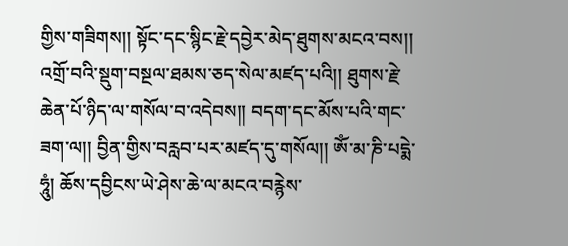གྱིས་གཟིགས།། སྟོང་དང་སྙིང་རྗེ་དབྱེར་མེད་ཐུགས་མངའ་བས།། འགྲོ་བའི་སྡུག་བསྔལ་ཐམས་ཅད་སེལ་མཛད་པའི།། ཐུགས་རྗེ་ཆེན་པོ་ཉིད་ལ་གསོལ་བ་འདེབས།། བདག་དང་མོས་པའི་གང་ཟག་ལ།། བྱིན་གྱིས་བརླབ་པར་མཛད་དུ་གསོལ།། ཨོཾ་མ་ཎི་པདྨེ་ཧཱུཾ། ཆོས་དབྱིངས་ཡེ་ཤེས་ཆེ་ལ་མངའ་བརྙེས་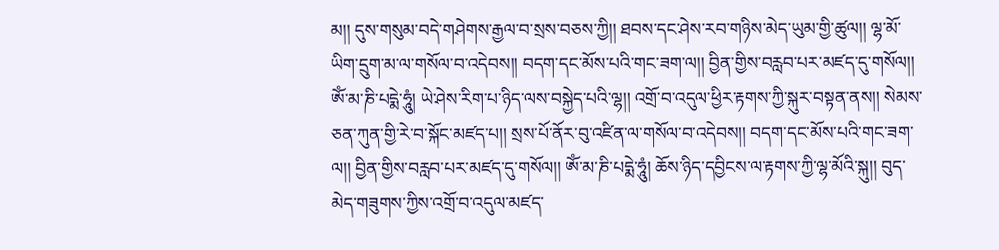མ།། དུས་གསུམ་བདེ་གཤེགས་རྒྱལ་བ་སྲས་བཅས་ཀྱི།། ཐབས་དང་ཤེས་རབ་གཉིས་མེད་ཡུམ་གྱི་ཚུལ།། ལྷ་མོ་ཡིག་དྲུག་མ་ལ་གསོལ་བ་འདེབས།། བདག་དང་མོས་པའི་གང་ཟག་ལ།། བྱིན་གྱིས་བརླབ་པར་མཛད་དུ་གསོལ།། ཨོཾ་མ་ཎི་པདྨེ་ཧཱུཾ། ཡེ་ཤེས་རིག་པ་ཉིད་ལས་བསྐྱེད་པའི་ལྷ།། འགྲོ་བ་འདུལ་ཕྱིར་རྟགས་ཀྱི་སྐུར་བསྟན་ནས།། སེམས་ཅན་ཀུན་གྱི་རེ་བ་སྐོང་མཛད་པ།། སྲས་པོ་ནོར་བུ་འཛིན་ལ་གསོལ་བ་འདེབས།། བདག་དང་མོས་པའི་གང་ཟག་ལ།། བྱིན་གྱིས་བརླབ་པར་མཛད་དུ་གསོལ།། ཨོཾ་མ་ཎི་པདྨེ་ཧཱུཾ། ཆོས་ཉིད་དབྱིངས་ལ་རྟགས་ཀྱི་ལྷ་མོའི་སྐུ།། བུད་མེད་གཟུགས་ཀྱིས་འགྲོ་བ་འདུལ་མཛད་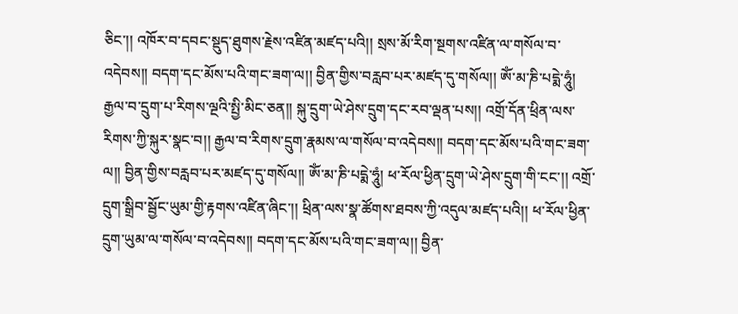ཅིང་།། འཁོར་བ་དབང་སྡུད་ཐུགས་རྗེས་འཛིན་མཛད་པའི།། སྲས་མོ་རིག་སྔགས་འཛིན་ལ་གསོལ་བ་འདེབས།། བདག་དང་མོས་པའི་གང་ཟག་ལ།། བྱིན་གྱིས་བརླབ་པར་མཛད་དུ་གསོལ།། ཨོཾ་མ་ཎི་པདྨེ་ཧཱུཾ། རྒྱལ་བ་དྲུག་པ་རིགས་ལྔའི་སྤྱི་མིང་ཅན།། སྐུ་དྲུག་ཡེ་ཤེས་དྲུག་དང་རབ་ལྡན་པས།། འགྲོ་དོན་ཕྲིན་ལས་རིགས་ཀྱི་སྐུར་སྣང་བ།། རྒྱལ་བ་རིགས་དྲུག་རྣམས་ལ་གསོལ་བ་འདེབས།། བདག་དང་མོས་པའི་གང་ཟག་ལ།། བྱིན་གྱིས་བརླབ་པར་མཛད་དུ་གསོལ།། ཨོཾ་མ་ཎི་པདྨེ་ཧཱུཾ། ཕ་རོལ་ཕྱིན་དྲུག་ཡེ་ཤེས་དྲུག་གི་ངང་།། འགྲོ་དྲུག་སྒྲིབ་སྦྱོང་ཡུམ་གྱི་རྟགས་འཛིན་ཞིང་།། ཕྲིན་ལས་སྣ་ཚོགས་ཐབས་ཀྱི་འདུལ་མཛད་པའི།། ཕ་རོལ་ཕྱིན་དྲུག་ཡུམ་ལ་གསོལ་བ་འདེབས།། བདག་དང་མོས་པའི་གང་ཟག་ལ།། བྱིན་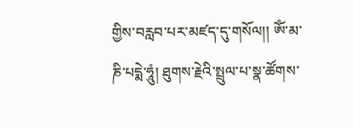གྱིས་བརླབ་པར་མཛད་དུ་གསོལ།། ཨོཾ་མ་ཎི་པདྨེ་ཧཱུཾ། ཐུགས་རྗེའི་སྤྲུལ་པ་སྣ་ཚོགས་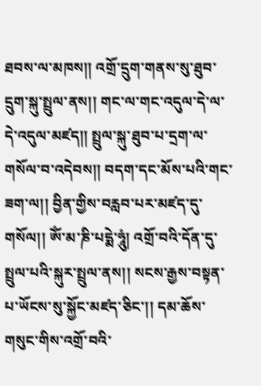ཐབས་ལ་མཁས།། འགྲོ་དྲུག་གནས་སུ་ཐུབ་དྲུག་སྐུ་སྤྲུལ་ནས།། གང་ལ་གང་འདུལ་དེ་ལ་དེ་འདུལ་མཛད།། སྤྲུལ་སྐུ་ཐུབ་པ་དྲག་ལ་གསོལ་བ་འདེབས།། བདག་དང་མོས་པའི་གང་ཟག་ལ།། བྱིན་གྱིས་བརླབ་པར་མཛད་དུ་གསོལ།། ཨོཾ་མ་ཎི་པདྨེ་ཧཱུཾ། འགྲོ་བའི་དོན་དུ་སྤྲུལ་པའི་སྐུར་སྤྲུལ་ནས།། སངས་རྒྱས་བསྟན་པ་ཡོངས་སུ་སྐྱོང་མཛད་ཅིང་།། དམ་ཆོས་གསུང་གིས་འགྲོ་བའི་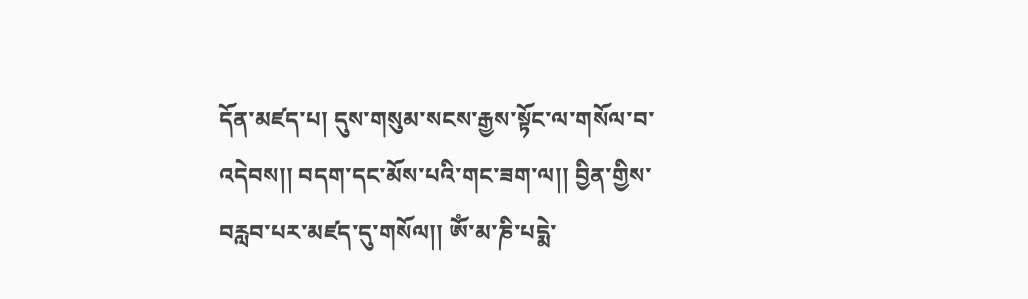དོན་མཛད་པ། དུས་གསུམ་སངས་རྒྱས་སྟོང་ལ་གསོལ་བ་འདེབས།། བདག་དང་མོས་པའི་གང་ཟག་ལ།། བྱིན་གྱིས་བརླབ་པར་མཛད་དུ་གསོལ།། ཨོཾ་མ་ཎི་པདྨེ་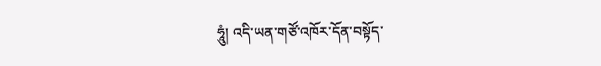ཧཱུཾ། འདི་ཡན་གཙོ་འཁོར་དོན་བསྟོད་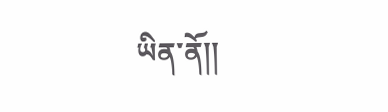ཡིན་ནོ།།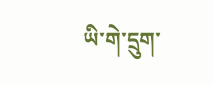ཡི་གེ་དྲུག་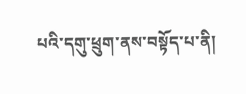པའི་དགུ་ཕྲུག་ནས་བསྟོད་པ་ནི།